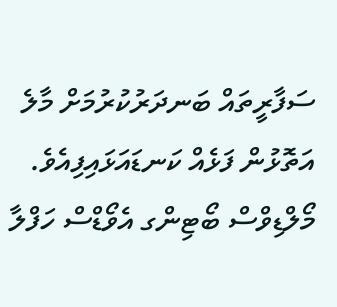ސަފާރީތައް ބަނދަރުކުރުމަށް މާލެ އަތޮޅުން ފަޅެއް ކަނޑައަޅައިފިއެވެ.
މޯލްޑިވްސް ބޯޓިންގ އެވޯޑްސް ހަފްލާ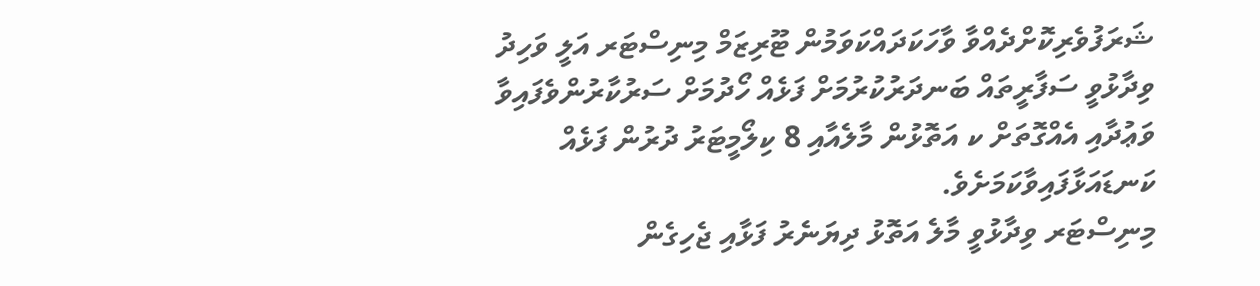ޝަރަފުވެރިކޮށްދެއްވާ ވާހަކަދައްކަވަމުން ޓޫރިޒަމް މިނިސްޓަރ އަލީ ވަހިދު ވިދާޅުވީ ސަފާރީތައް ބަނދަރުކުރުމަށް ފަޅެއް ހޯދުމަށް ސަރުކާރުންވެފައިވާ ވަޢުދާއި އެއްގޮތަށް ކ އަތޮޅުން މާލެއާއި 8 ކިލޯމީޓަރު ދުރުން ފަޅެއް ކަނޑައަޅާފައިވާކަމަށެވެ.
މިނިސްޓަރ ވިދާޅުވީ މާލެ އަތޮޅު ދިޔަނެރު ފަޅާއި ޖެހިގެން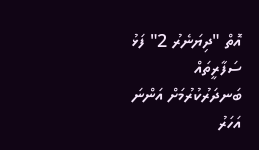އޮތް "ދިޔަނެރު 2" ފަޅު ސަފާރީތައް ބަނދަރުކުރުމަށް އަންނަ އަހަރު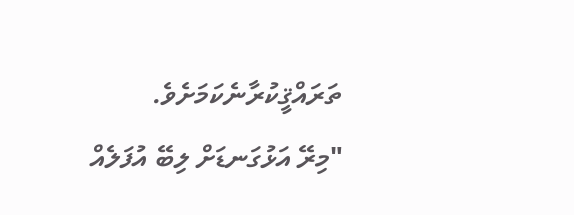ތަރައްޤީކުރާނެކަމަށެވެ.
"މިރޭ އަޅުގަނޑަށް ލިބޭ އުފަލެއް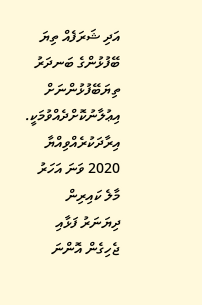އަދި ޝަރަފެއް ތިޔަ ބޭފުޅުންގެ ބަނދަރު ތިޔަބޭފުޅުންނަށް އިޢުލާނުކޮށްދެއްވުމަކީ. އިރާދަކުރެއްވިއްޔާ 2020 ވަނަ އަހަރު މާލެ ކައިރިން ދިޔަނަރު ފަޅާއި ޖެހިގެން އޮންނަ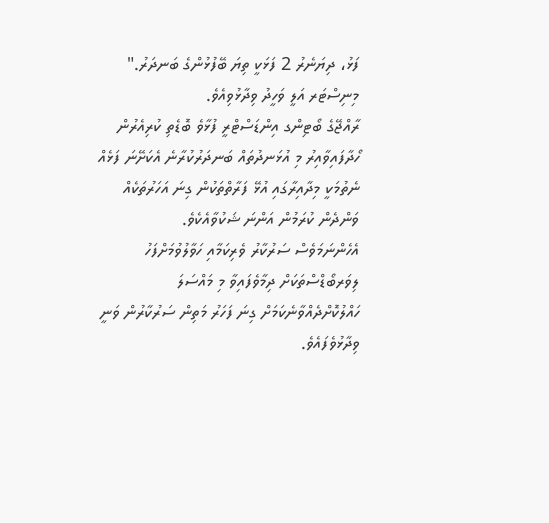ފަޅު، ދިޔަނެރު 2 ފަޅަކީ ތިޔަ ބޭފުޅުންގެ ބަނދަރު." މިނިސްޓަރ އަލީ ވަހީދު ވިދާޅުވިއެވެ.
ރާއްޖޭގެ ބޯޓިންގ އިންޑަސްޓްރީ ފުޅާވެ ބޮޑެތި ކުރިއެރުން ހޯދާފައިވާއިރު މި އުޅަނދުތައް ބަނދަރުކުރާނެ އެކަށޭނަ ފަޅެއް ނެތުމަކީ މިދާއިރާގައި އުޅޭ ފަރާތްތަކުން ގިނަ އަހަރުތަކެއް ވަންދެން ކުރަމުން އަންނަ ޝަކުވާއެކެވެ.
އެހެންނަމަވެސް ސަރުކާރު ވެރިކަމާއި ހަވާލުވުމަށްފަހު ލިވަރބޯޑްސްތަކަށް ދިމާވެފައިވާ މި މައްސަލަ ހައްލުކޮށްދެއްވާނެކަމަށް ގިނަ ފަހަރު މަތިން ސަރުކާރުން ވަނީ ވިދާޅުވެފައެވެ.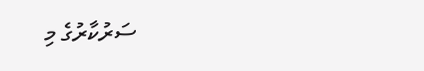ސަރުކާރުގެ މި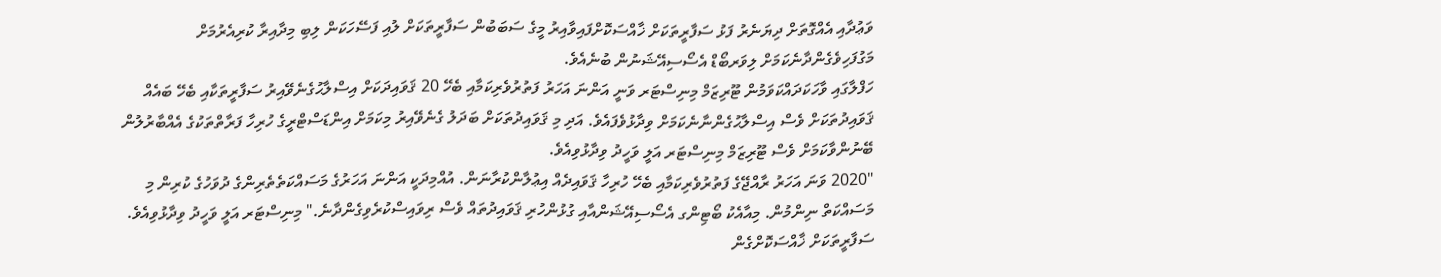ވަޢުދާއި އެއްގޮތަށް ދިޔަނެރު ފަޅު ސަފާރީތަކަށް ޚާއްސަކޮށްފައިވާއިރު މީގެ ސަބަބުން ސަފާރީތަކަށް ލުއި ފަސޭހަކަން ލިބި މިދާއިރާ ކުރިއެރުމަށް މަގުފަހިވެގެންދާނެކަމަށް ލިވަރބޯޑް އެސޯސިއޭޝަނުން ބުނެއެވެ.
ހަފްލާގައި ވާހަކަދައްކަވަމުން ޓޫރިޒަމް މިނިސްޓަރ ވަނީ އަންނަ އަހަރު ފަތުރުވެރިކަމާއި ބެހޭ 20 ޤަވައިދަކަށް އިސްލާޙުގެނެވޭއިރު ސަފާރީތަކާއި ބެހޭ ބައެއް ޤަވައިދުތަކަށް ވެސް އިސްލާޙުގެންނާނެކަމަށް ވިދާޅުވެފައެވެ. އަދި މި ޤަވައިދުތަކަށް ބަދަލު ގެނެވޭއިރު މިކަމަށް އިންޑަސްޓްރީގެ ހުރިހާ ފަރާތްތަކުގެ އެއްބާރުލުން ބޭނުންވާކަމަށް ވެސް ޓޫރިޒަމް މިނިސްޓަރ އަލީ ވަހީދު ވިދާޅުވިއެވެ.
"2020 ވަނަ އަހަރު ރާއްޖޭގެ ފަތުރުވެރިކަމާއި ބެހޭ ހުރިހާ ޤަވައިދެއް އިޢުލާންކުރާނަން. އުއްމިދަކީ އަންނަ އަހަރުގެ މަސައްކަތެތެރިންގެ ދުވަހުގެ ކުރިން މި މަސައްކަތް ނިންމުން. މިއާއެކު ބޯޓިންގ އެސޯސިއޭޝަންއާއި ގުޅުންހުރި ޤަވައިދުތައް ވެސް ރިވައިސްކުރެވިގެންދާނެ." މިނިސްޓަރ އަލީ ވަހީދު ވިދާޅުވިއެވެ.
ސަފާރީތަކަށް ޚާއްސަކޮށްގެން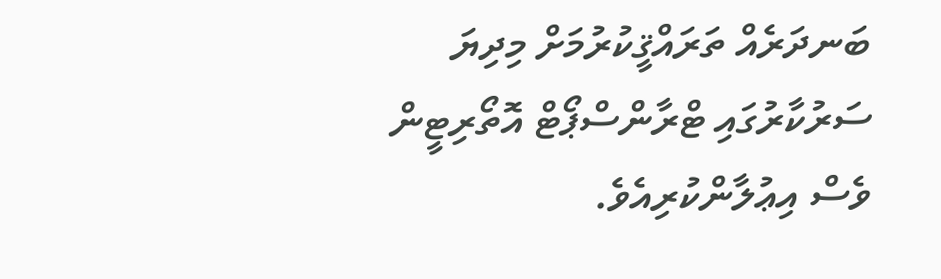ބަނދަރެއް ތަރައްޤީކުރުމަށް މިދިޔަ ސަރުކާރުގައި ޓްރާންސްޕޯޓް އޮތޯރިޓީން ވެސް އިޢުލާންކުރިއެވެ.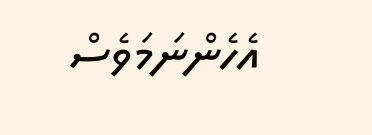އެހެންނަމަވެސް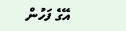އޭގެ ފަހުން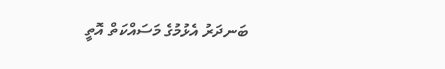ބަނދަރު އެޅުމުގެ މަސައްކަތް އޮތީ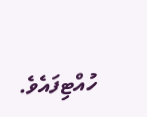ހުއްޓިފައެވެ.